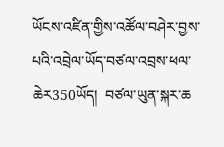ཡོངས་འཛིན་གྱིས་འཚོལ་བཤེར་བྱས་པའི་འབྲེལ་ཡོད་བཙལ་འབྲས་ཕལ་ཆེར350ཡོད།  བཙལ་ཡུན་སྐར་ཆ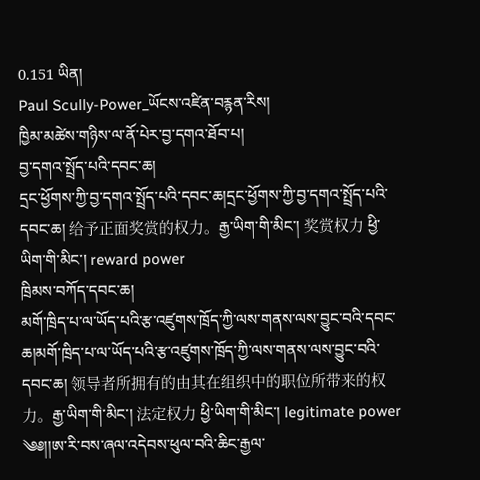0.151 ཡིན།
Paul Scully-Power_ཡོངས་འཛིན་བརྙན་རིས།
ཁྱིམ་མཚེས་གཉིས་ལ་ནོ་པེར་བྱ་དགའ་ཐོབ་པ།
བྱ་དགའ་སྤྲོད་པའི་དབང་ཆ།
དྲང་ཕྱོགས་ཀྱི་བྱ་དགའ་སྤྲོད་པའི་དབང་ཆ།དྲང་ཕྱོགས་ཀྱི་བྱ་དགའ་སྤྲོད་པའི་དབང་ཆ། 给予正面奖赏的权力。རྒྱ་ཡིག་གི་མིང་། 奖赏权力 ཕྱི་ཡིག་གི་མིང་། reward power
ཁྲིམས་བཀོད་དབང་ཆ།
མགོ་ཁྲིད་པ་ལ་ཡོད་པའི་རྩ་འཛུགས་ཁྲོད་ཀྱི་ལས་གནས་ལས་བྱུང་བའི་དབང་ཆ།མགོ་ཁྲིད་པ་ལ་ཡོད་པའི་རྩ་འཛུགས་ཁྲོད་ཀྱི་ལས་གནས་ལས་བྱུང་བའི་དབང་ཆ། 领导者所拥有的由其在组织中的职位所带来的权力。རྒྱ་ཡིག་གི་མིང་། 法定权力 ཕྱི་ཡིག་གི་མིང་། legitimate power
༄༅།།ཨ་རི་བས་ཞལ་འདེབས་ཕུལ་བའི་ཆིང་རྒྱལ་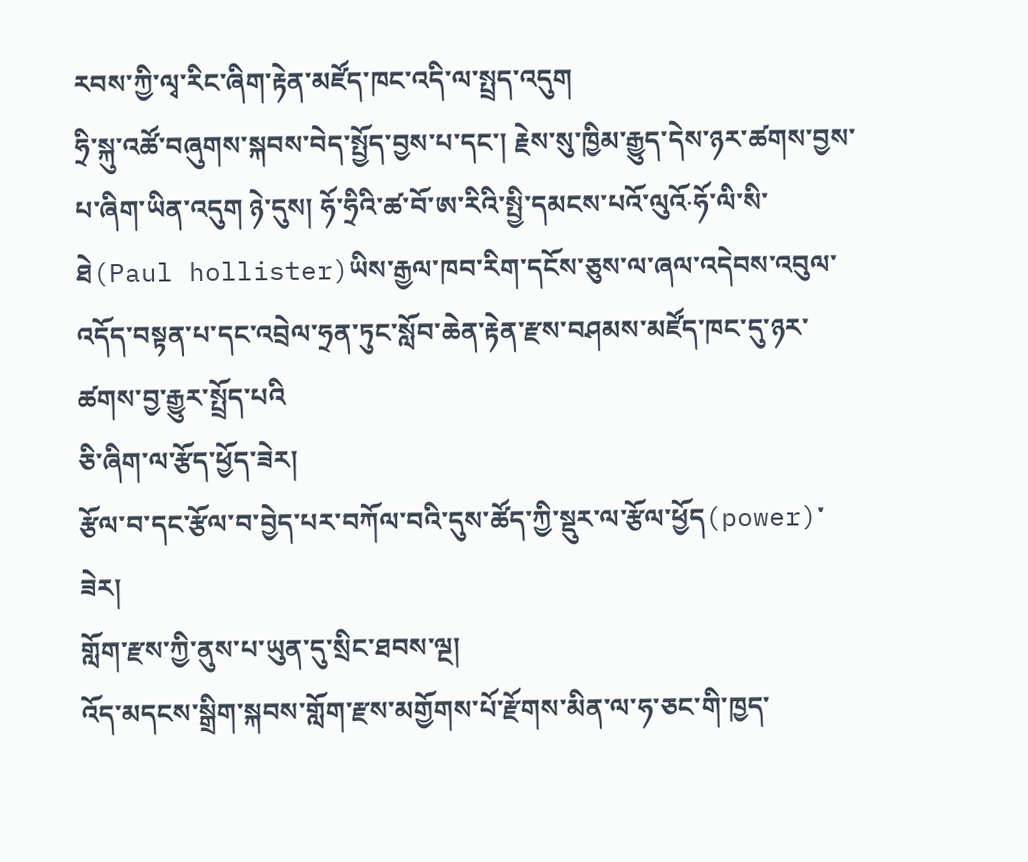རབས་ཀྱི་ལྭ་རིང་ཞིག་རྟེན་མཛོད་ཁང་འདི་ལ་སྤྲད་འདུག
ཧྲི་སྐུ་འཚོ་བཞུགས་སྐབས་བེད་སྤྱོད་བྱས་པ་དང་། རྗེས་སུ་ཁྱིམ་རྒྱུད་དེས་ཉར་ཚགས་བྱས་པ་ཞིག་ཡིན་འདུག ཉེ་དུས། ཧོ་ཧྲིའི་ཚ་བོ་ཨ་རིའི་སྤྱི་དམངས་པའོ་ལུའོ·ཧོ་ལི་སི་ཐེ(Paul hollister)ཡིས་རྒྱལ་ཁབ་རིག་དངོས་ཅུས་ལ་ཞལ་འདེབས་འབུལ་འདོད་བསྟན་པ་དང་འབྲེལ་ཧྲན་ཏུང་སློབ་ཆེན་རྟེན་རྫས་བཤམས་མཛོད་ཁང་དུ་ཉར་ཚགས་བྱ་རྒྱུར་སྤྲོད་པའི
ཅི་ཞིག་ལ་རྩོད་ཕྱོད་ཟེར།
རྩོལ་བ་དང་རྩོལ་བ་བྱེད་པར་བཀོལ་བའི་དུས་ཚོད་ཀྱི་སྡུར་ལ་རྩོལ་ཕྱོད(power)་ཟེར།
གློག་རྫས་ཀྱི་ནུས་པ་ཡུན་དུ་སྲིང་ཐབས་ལྔ།
འོད་མདངས་སྒྲིག་སྐབས་གློག་རྫས་མགྱོགས་པོ་རྫོགས་མིན་ལ་ཧ་ཅང་གི་ཁྱད་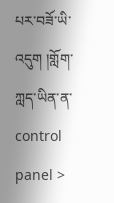པར་བཟོ་ཡི་འདུག །གློག་ཀླད་ཡིན་ན་ control panel >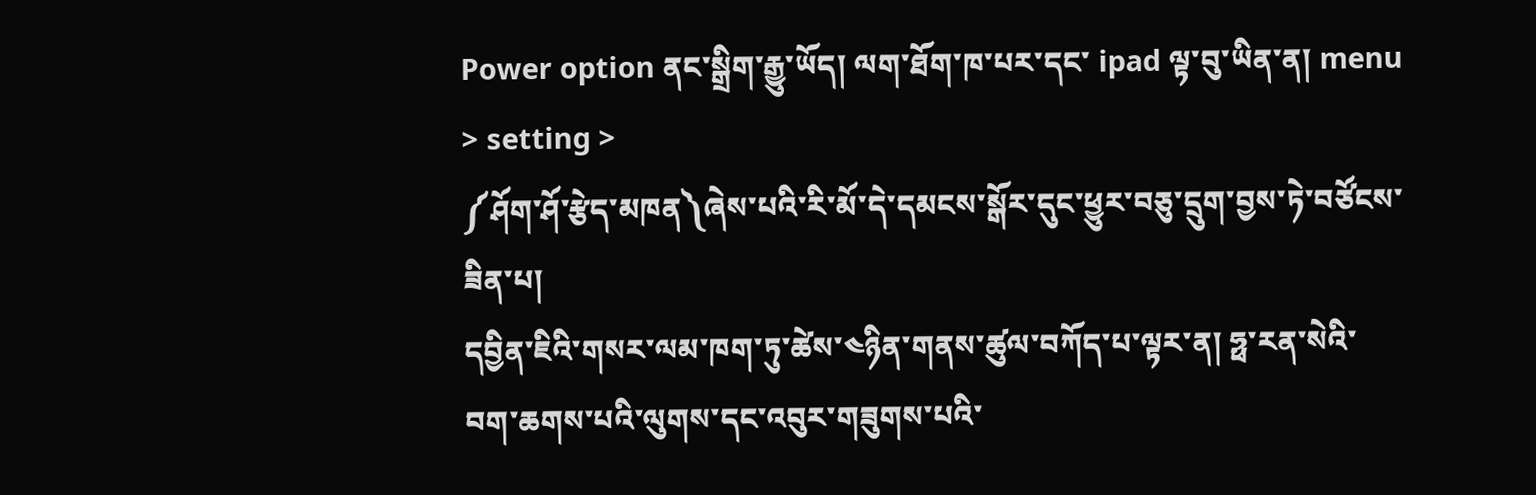Power option ནང་སྒྲིག་རྒྱུ་ཡོད། ལག་ཐོག་ཁ་པར་དང་ ipad ལྟ་བུ་ཡིན་ན། menu > setting >
༼ཤོག་ཤོ་རྩེད་མཁན༽ཞེས་པའི་རི་མོ་དེ་དམངས་སྒོར་དུང་ཕྱུར་བཅུ་དྲུག་བྱས་ཏེ་བཙོངས་ཟིན་པ།
དབྱིན་ཇིའི་གསར་ལམ་ཁག་ཏུ་ཚེས་༤ཉིན་གནས་ཚུལ་བཀོད་པ་ལྟར་ན། ཧྥ་རན་སེའི་བག་ཆགས་པའི་ལུགས་དང་འབུར་གཟུགས་པའི་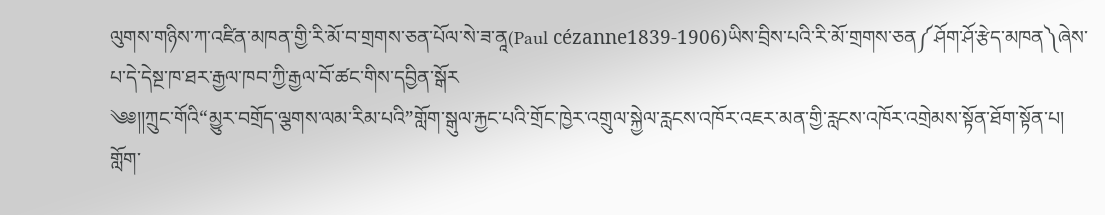ལུགས་གཉིས་ཀ་འཛིན་མཁན་གྱི་རི་མོ་བ་གྲགས་ཅན་པོལ་སེ་ཟ་ནཱ(Paul cézanne1839-1906)ཡིས་བྲིས་པའི་རི་མོ་གྲགས་ཅན༼ཤོག་ཤོ་རྩེད་མཁན༽ཞེས་པ་དེ་དེསྔ་ཁ་ཐར་རྒྱལ་ཁབ་ཀྱི་རྒྱལ་བོ་ཚང་གིས་དབྱིན་སྒོར
༄༅།།ཀྲུང་གོའི“མྱུར་བགྲོད་ལྕགས་ལམ་རིམ་པའི”གློག་སྒུལ་རྐྱང་པའི་གྲོང་ཁྱེར་འགྲུལ་སྐྱེལ་རླངས་འཁོར་འཇར་མན་གྱི་རླངས་འཁོར་འགྲེམས་སྟོན་ཐོག་སྟོན་པ།
གློག་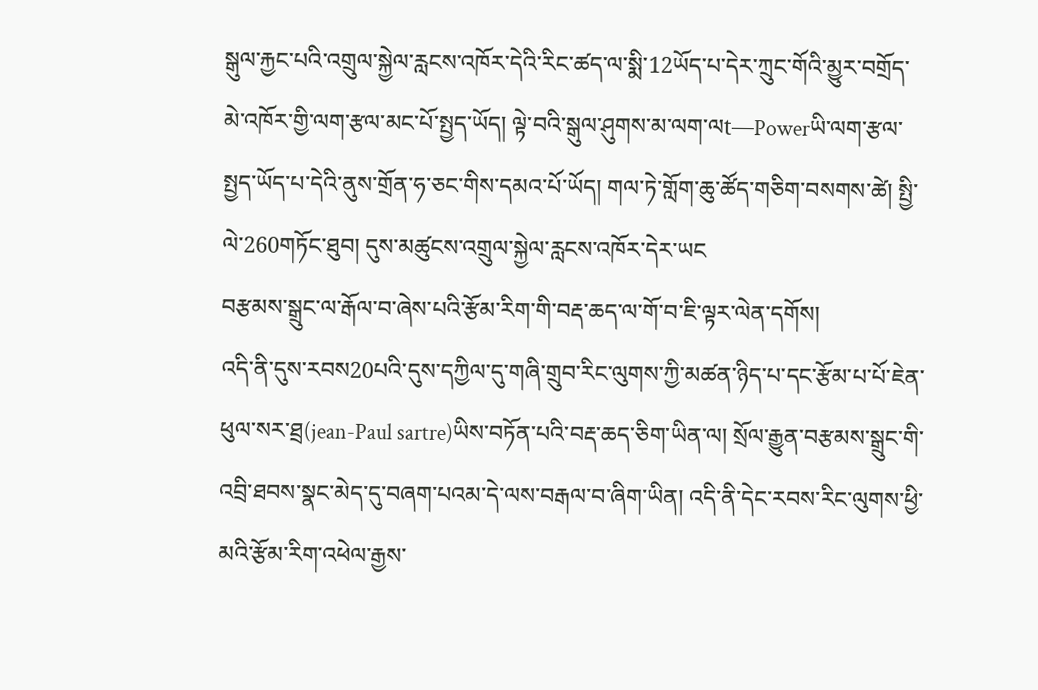སྒུལ་རྐྱང་པའི་འགྲུལ་སྐྱེལ་རླངས་འཁོར་དེའི་རིང་ཚད་ལ་སྨི་12ཡོད་པ་དེར་ཀྲུང་གོའི་མྱུར་བགྲོད་མེ་འཁོར་གྱི་ལག་རྩལ་མང་པོ་སྤྱད་ཡོད། ལྟེ་བའི་སྒུལ་ཤུགས་མ་ལག་ལt—Powerཡི་ལག་རྩལ་སྤྱད་ཡོད་པ་དེའི་ནུས་གྲོན་ཧ་ཅང་གིས་དམའ་པོ་ཡོད། གལ་ཏེ་གློག་ཆུ་ཚོད་གཅིག་བསགས་ཚེ། སྤྱི་ལེ་260གཏོང་ཐུབ། དུས་མཚུངས་འགྲུལ་སྐྱེལ་རླངས་འཁོར་དེར་ཡང
བརྩམས་སྒྲུང་ལ་རྒོལ་བ་ཞེས་པའི་རྩོམ་རིག་གི་བརྡ་ཆད་ལ་གོ་བ་ཇི་ལྟར་ལེན་དགོས།
འདི་ནི་དུས་རབས20པའི་དུས་དཀྱིལ་དུ་གཞི་གྲུབ་རིང་ལུགས་ཀྱི་མཚན་ཉིད་པ་དང་རྩོམ་པ་པོ་ཇེན་ཕུལ་སར་ཐྲ(jean-Paul sartre)ཡིས་བཏོན་པའི་བརྡ་ཆད་ཅིག་ཡིན་ལ། སྲོལ་རྒྱུན་བརྩམས་སྒྲུང་གི་འབྲི་ཐབས་སྣང་མེད་དུ་བཞག་པའམ་དེ་ལས་བརྒལ་བ་ཞིག་ཡིན། འདི་ནི་དེང་རབས་རིང་ལུགས་ཕྱི་མའི་རྩོམ་རིག་འཕེལ་རྒྱས་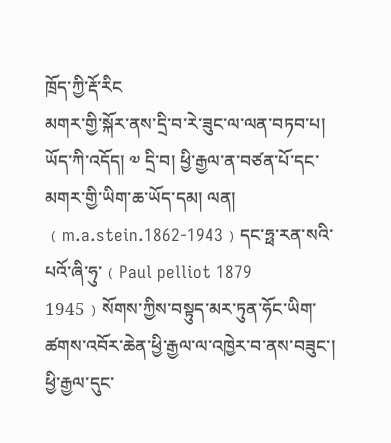ཁྲོད་ཀྱི་རྡོ་རིང
མགར་གྱི་སྐོར་ནས་དྲི་བ་རེ་ཟུང་ལ་ལན་བཏབ་པ།
ཡོད་ཀི་འདོད། ༧ དྲི་བ། ཕྱི་རྒྱལ་ན་བཙན་པོ་དང་མགར་གྱི་ཡིག་ཆ་ཡོད་དམ། ལན། ﹙m.a.stein.1862-1943﹚དང་ཧྥ་རན་སའི་པའོ་ཞི་ཧུ་﹙Paul pelliot 1879 1945﹚སོགས་ཀྱིས་བསྟུད་མར་ཏུན་ཧོང་ཡིག་ཚགས་འབོར་ཆེན་ཕྱི་རྒྱལ་ལ་འཁྱེར་བ་ནས་བཟུང་། ཕྱི་རྒྱལ་དུང་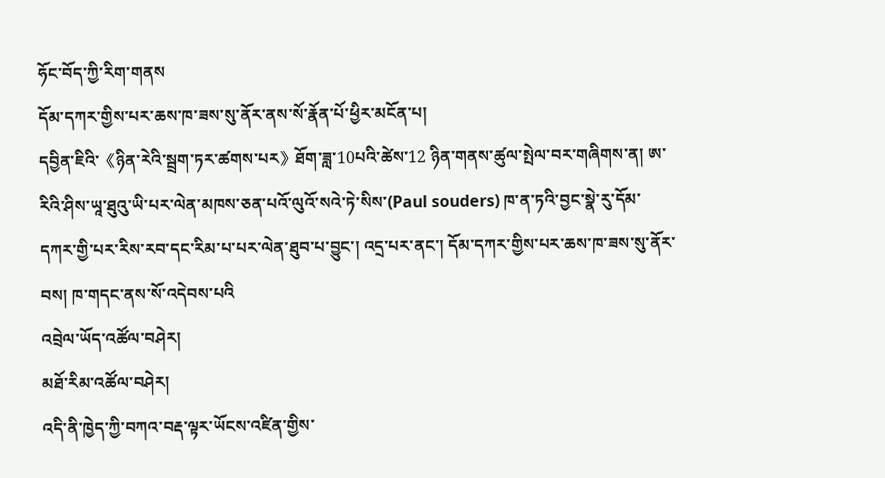ཧོང་བོད་ཀྱི་རིག་གནས
དོམ་དཀར་གྱིས་པར་ཆས་ཁ་ཟས་སུ་ནོར་ནས་སོ་རྣོན་པོ་ཕྱིར་མངོན་པ།
དབྱིན་ཇིའི་《ཉིན་རེའི་སྦྲག་ཏར་ཚགས་པར》ཐོག་ཟླ་10པའི་ཚེས་12 ཉིན་གནས་ཚུལ་སྤེལ་བར་གཞིགས་ན། ཨ་རིའི་ཤིས་ཡཱ་ཐུའུ་ཡི་པར་ལེན་མཁས་ཅན་པའོ་ལུའོ་སའེ་ཏེ་སིས་(Paul souders) ཁ་ན་ཏའི་བྱང་སྣེ་རུ་དོམ་དཀར་གྱི་པར་རིས་རབ་དང་རིམ་པ་པར་ལེན་ཐུབ་པ་བྱུང་། འདྲ་པར་ནང་། དོམ་དཀར་གྱིས་པར་ཆས་ཁ་ཟས་སུ་ནོར་བས། ཁ་གདང་ནས་སོ་འདེབས་པའི
འབྲེལ་ཡོད་འཚོལ་བཤེར།
མཐོ་རིམ་འཚོལ་བཤེར།
འདི་ནི་ཁྱེད་ཀྱི་བཀའ་བརྡ་ལྟར་ཡོངས་འཛིན་གྱིས་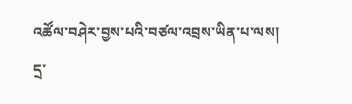འཚོལ་བཤེར་བྱས་པའི་བཙལ་འབྲས་ཡིན་པ་ལས། དྲ་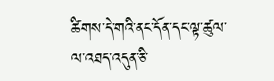ཚིགས་དེ་གའི་ནང་དོན་དང་ལྟ་ཚུལ་ལ་འཐད་འདུན་ཅི་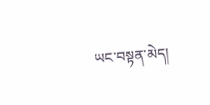ཡང་བསྟན་མེད།